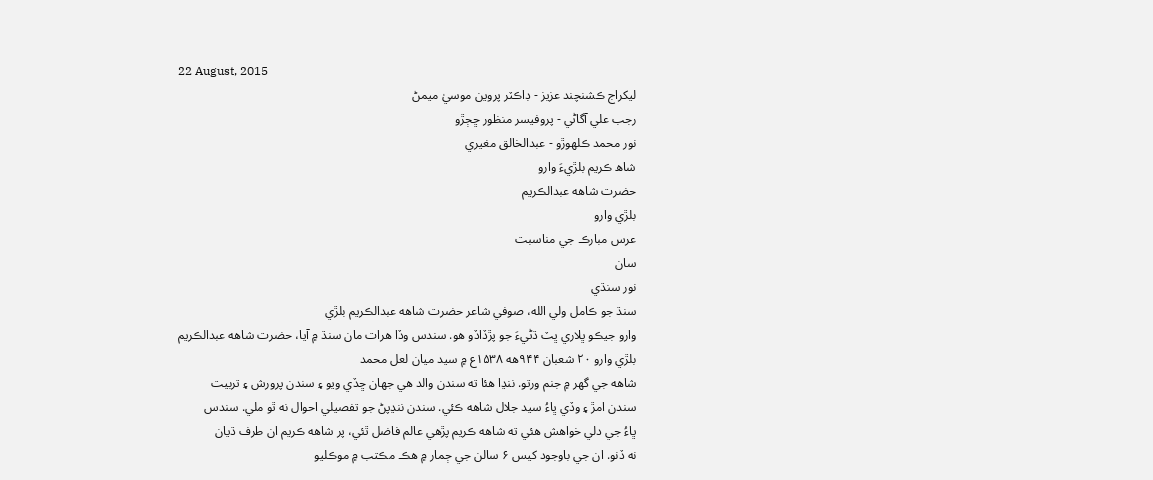22 August, 2015
ليکراج ڪشنچند عزيز - ڊاڪٽر پروين موسيٰ ميمڻ
رجب علي آگاڻي - پروفيسر منظور ڇڄڙو
نور محمد ڪلهوڙو - عبدالخالق مغيري
شاھ ڪريم بلڙيءَ وارو
حضرت شاهه عبدالڪريم
بلڙي وارو
عرس مبارڪ جي مناسبت
سان
نور سنڌي
سنڌ جو ڪامل ولي الله، صوفي شاعر حضرت شاهه عبدالڪريم بلڙي
وارو جيڪو ڀلاري ڀٽ ڌڻيءَ جو پڙڏاڏو هو. سندس وڏا هرات مان سنڌ ۾ آيا، حضرت شاهه عبدالڪريم
بلڙي وارو ۲۰ شعبان ۹۴۴هه ۱۵۳۸ع ۾ سيد ميان لعل محمد
شاهه جي گهر ۾ جنم ورتو. ننڍا هئا ته سندن والد هي جهان ڇڏي ويو ۽ سندن پرورش ۽ تربيت
سندن امڙ ۽ وڏي ڀاءُ سيد جلال شاهه ڪئي. سندن ننڍپڻ جو تفصيلي احوال نه ٿو ملي. سندس
ڀاءُ جي دلي خواهش هئي ته شاهه ڪريم پڙهي عالم فاضل ٿئي، پر شاهه ڪريم ان طرف ڌيان
نه ڏنو. ان جي باوجود کيس ۶ سالن جي ڄمار ۾ هڪ مڪتب ۾ موڪليو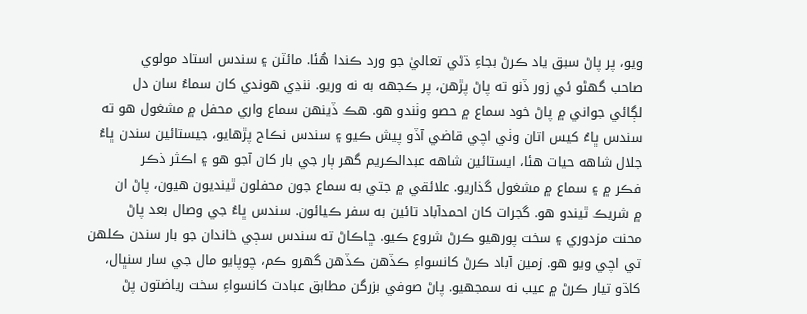ويو، پر پاڻ سبق ياد ڪرڻ بجاءِ ڌڻي تعاليٰ جو ورد ڪندا هُئا. مائٽن ۽ سندس استاد مولوي
صاحب گهڻو ئي زور ڏنو ته پاڻ پڙهن، پر ڪجهه به نه وريو. ننڍي هوندي کان سماءُ سان دل
لڳائي جواني ۾ پاڻ خود سماع ۾ حصو وٺندو هو. هڪ ڏينهن سماع واري محفل ۾ مشغول هو ته
سندس ڀاءُ کيس اتان وٺي اچي قاضي آڏو پيش ڪيو ۽ سندس نڪاح پڙهايو، جيستائين سندن ڀاءُ
جلال شاهه حيات هئا، ايستائين شاهه عبدالڪريم گهر ٻار جي بار کان آجو هو ۽ اڪثر ذڪر
فڪر ۾ ۽ سماع ۾ مشغول گذاريو. علائقي ۾ جتي به سماع جون محفلون ٿينديون هيون، پاڻ ان
۾ شريڪ ٿيندو هو. گجرات کان احمدآباد تائين به سفر ڪيائون. سندس ڀاءُ جي وصال بعد پاڻ
محنت مزدوري ۽ سخت پورهيو ڪرڻ شروع ڪيو. ڇاڪاڻ ته سندس سڄي خاندان جو بار سندن ڪلهن
تي اچي ويو هو. زمين آباد ڪرڻ کانسواءِ ڪڏهن ڪڏهن گهرو ڪم، چوپايو مال جي سار سنڀال،
کاڌو تيار ڪرڻ ۾ عيب نه سمجهيو. پاڻ صوفي بزرگن مطابق عبادت کانسواءِ سخت رياضتون پڻ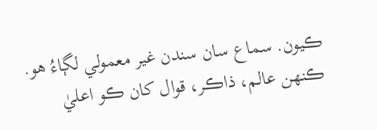ڪيون. سماع سان سندن غير معمولي لڳاءُ هو. ڪنهن عالم، ذاڪر، قوال کان ڪو اعليٰ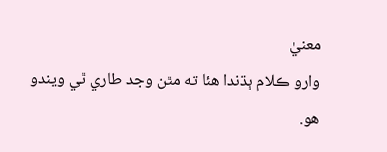معنيٰ
وارو ڪلام ٻڌندا هئا ته مٿن وجد طاري ٿي ويندو هو.